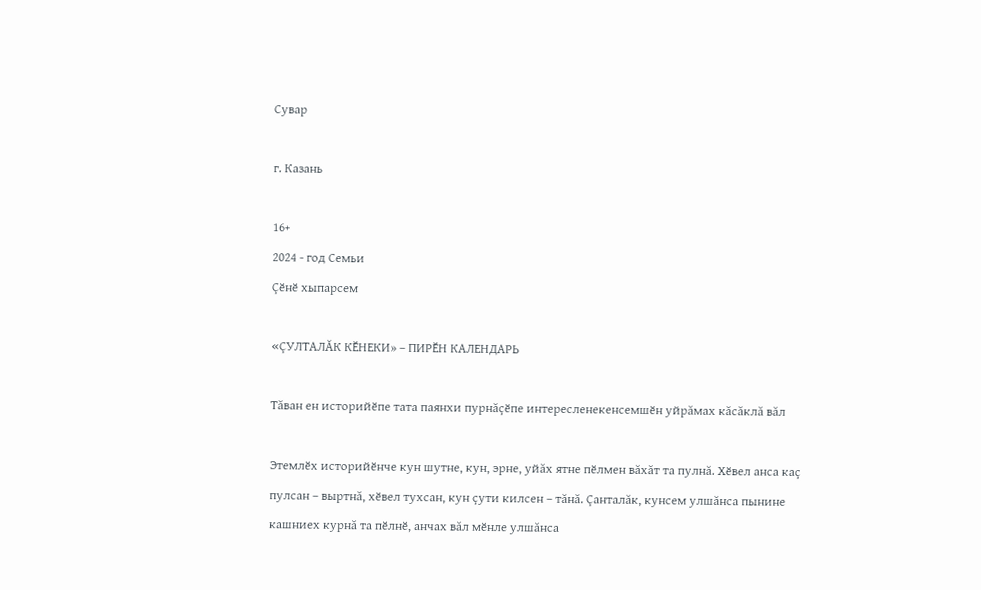Сувар

г. Казань

16+
2024 - год Семьи
Çӗнӗ хыпарсем

«ÇУЛТАЛĂК КӖНЕКИ» – ПИРӖН КАЛЕНДАРЬ

Тăван ен историйӗпе тата паянхи пурнăçӗпе интересленекенсемшӗн уйрăмах кăсăклă вăл

Этемлӗх историйӗнче кун шутне, кун, эрне, уйăх ятне пӗлмен вăхăт та пулнă. Хӗвел анса каç пулсан – выртнă, хӗвел тухсан, кун çути килсен – тăнă. Çанталăк, кунсем улшăнса пынине кашниех курнă та пӗлнӗ, анчах вăл мӗнле улшăнса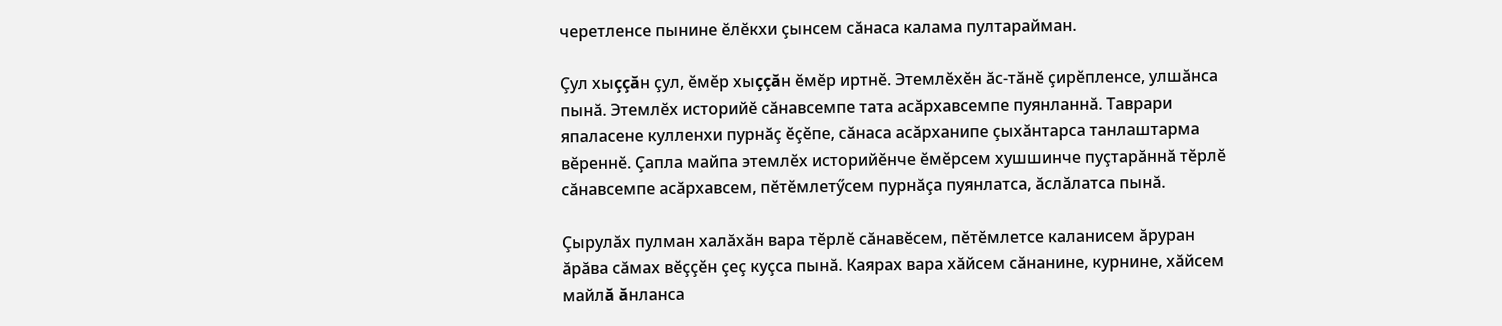черетленсе пынине ӗлӗкхи çынсем сăнаса калама пултарайман.

Çул хыççăн çул, ӗмӗр хыççăн ӗмӗр иртнӗ. Этемлӗхӗн ăс-тăнӗ çирӗпленсе, улшăнса пынă. Этемлӗх историйӗ сăнавсемпе тата асăрхавсемпе пуянланнă. Таврари япаласене кулленхи пурнăç ӗçӗпе, сăнаса асăрханипе çыхăнтарса танлаштарма вӗреннӗ. Çапла майпа этемлӗх историйӗнче ӗмӗрсем хушшинче пуçтарăннă тӗрлӗ сăнавсемпе асăрхавсем, пӗтӗмлетӳсем пурнăçа пуянлатса, ăслăлатса пынă.

Çырулăх пулман халăхăн вара тӗрлӗ сăнавӗсем, пӗтӗмлетсе каланисем ăруран ăрăва сăмах вӗççӗн çеç куçса пынă. Каярах вара хăйсем сăнанине, курнине, хăйсем майлă ăнланса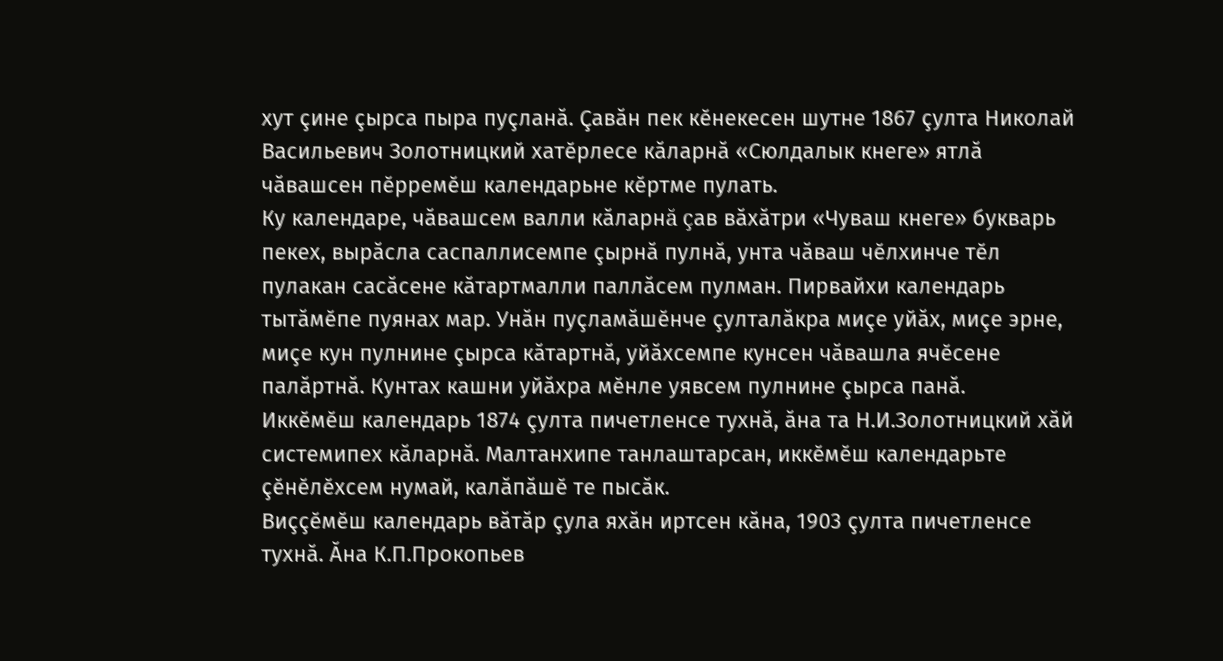хут çине çырса пыра пуçланă. Çавăн пек кӗнекесен шутне 1867 çулта Николай Васильевич Золотницкий хатӗрлесе кăларнă «Сюлдалык кнеге» ятлă чăвашсен пӗрремӗш календарьне кӗртме пулать.
Ку календаре, чăвашсем валли кăларнă çав вăхăтри «Чуваш кнеге» букварь пекех, вырăсла саспаллисемпе çырнă пулнă, унта чăваш чӗлхинче тӗл пулакан сасăсене кăтартмалли паллăсем пулман. Пирвайхи календарь тытăмӗпе пуянах мар. Унăн пуçламăшӗнче çулталăкра миçе уйăх, миçе эрне, миçе кун пулнине çырса кăтартнă, уйăхсемпе кунсен чăвашла ячӗсене палăртнă. Кунтах кашни уйăхра мӗнле уявсем пулнине çырса панă.
Иккӗмӗш календарь 1874 çулта пичетленсе тухнă, ăна та Н.И.Золотницкий хăй системипех кăларнă. Малтанхипе танлаштарсан, иккӗмӗш календарьте çӗнӗлӗхсем нумай, калăпăшӗ те пысăк.
Виççӗмӗш календарь вăтăр çула яхăн иртсен кăна, 1903 çулта пичетленсе тухнă. Ăна К.П.Прокопьев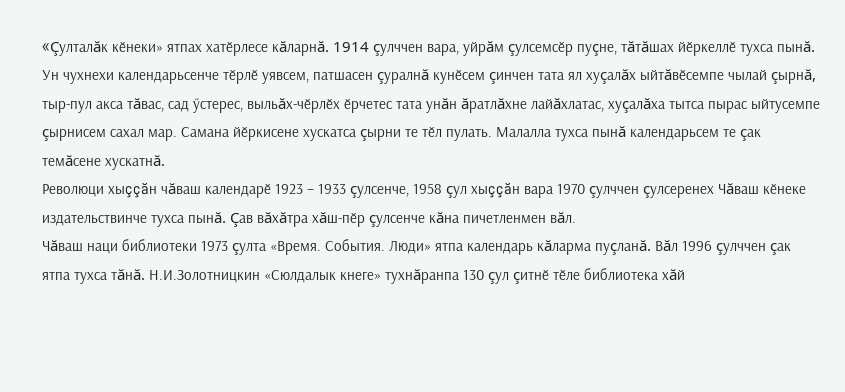«Çулталăк кӗнеки» ятпах хатӗрлесе кăларнă. 1914 çулччен вара, уйрăм çулсемсӗр пуçне, тăтăшах йӗркеллӗ тухса пынă. Ун чухнехи календарьсенче тӗрлӗ уявсем, патшасен çуралнă кунӗсем çинчен тата ял хуçалăх ыйтăвӗсемпе чылай çырнă, тыр-пул акса тăвас, сад ӳстерес, выльăх-чӗрлӗх ӗрчетес тата унăн ăратлăхне лайăхлатас, хуçалăха тытса пырас ыйтусемпе çырнисем сахал мар. Самана йӗркисене хускатса çырни те тӗл пулать. Малалла тухса пынă календарьсем те çак темăсене хускатнă.
Революци хыççăн чăваш календарӗ 1923 – 1933 çулсенче, 1958 çул хыççăн вара 1970 çулччен çулсеренех Чăваш кӗнеке издательствинче тухса пынă. Çав вăхăтра хăш-пӗр çулсенче кăна пичетленмен вăл.
Чăваш наци библиотеки 1973 çулта «Время. События. Люди» ятпа календарь кăларма пуçланă. Вăл 1996 çулччен çак ятпа тухса тăнă. Н.И.Золотницкин «Сюлдалык кнеге» тухнăранпа 130 çул çитнӗ тӗле библиотека хăй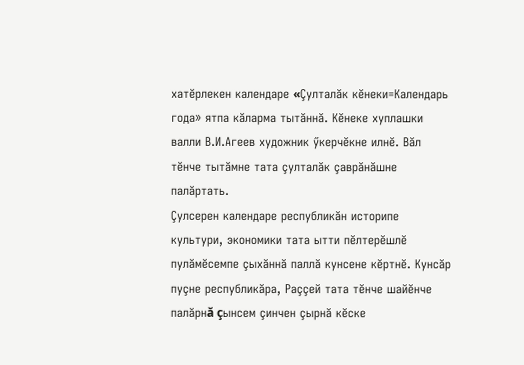хатӗрлекен календаре «Çулталăк кӗнеки=Календарь года» ятпа кăларма тытăннă. Кӗнеке хуплашки валли В.И.Агеев художник ӳкерчӗкне илнӗ. Вăл тӗнче тытăмне тата çулталăк çаврăнăшне палăртать.
Çулсерен календаре республикăн историпе культури, экономики тата ытти пӗлтерӗшлӗ пулăмӗсемпе çыхăннă паллă кунсене кӗртнӗ. Кунсăр пуçне республикăра, Раççей тата тӗнче шайӗнче палăрнă çынсем çинчен çырнă кӗске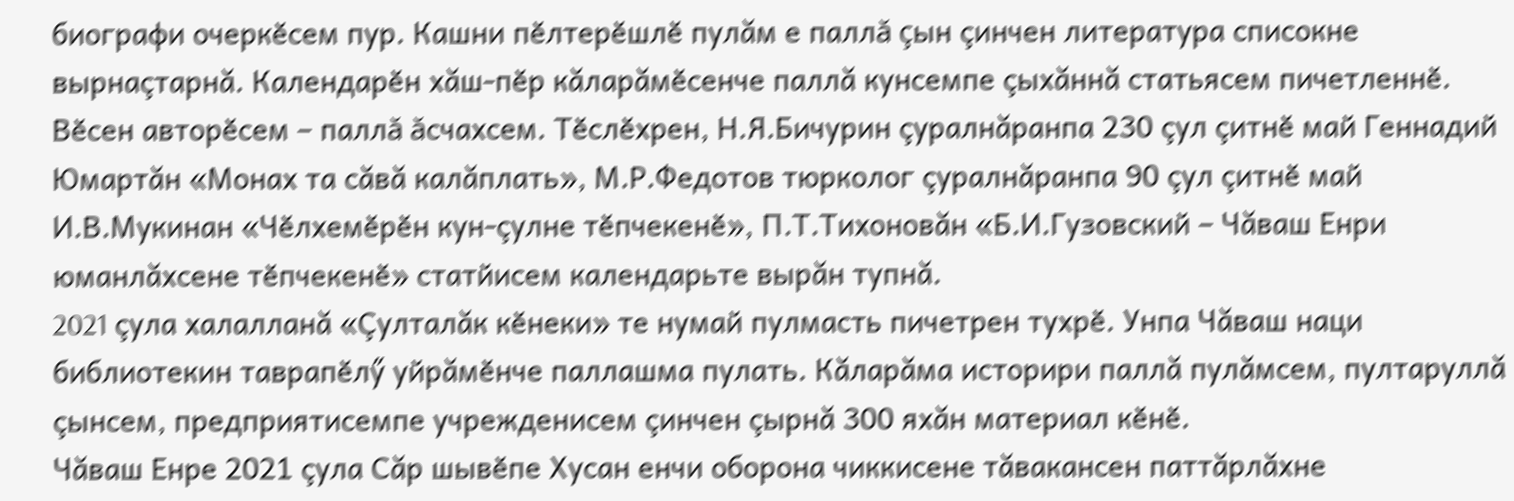биографи очеркӗсем пур. Кашни пӗлтерӗшлӗ пулăм е паллă çын çинчен литература списокне вырнаçтарнă. Календарӗн хăш-пӗр кăларăмӗсенче паллă кунсемпе çыхăннă статьясем пичетленнӗ. Вӗсен авторӗсем – паллă ăсчахсем. Тӗслӗхрен, Н.Я.Бичурин çуралнăранпа 230 çул çитнӗ май Геннадий Юмартăн «Монах та сăвă калăплать», М.Р.Федотов тюрколог çуралнăранпа 90 çул çитнӗ май И.В.Мукинан «Чӗлхемӗрӗн кун-çулне тӗпчекенӗ», П.Т.Тихоновăн «Б.И.Гузовский – Чăваш Енри юманлăхсене тӗпчекенӗ» статйисем календарьте вырăн тупнă.
2021 çула халалланă «Çулталăк кӗнеки» те нумай пулмасть пичетрен тухрӗ. Унпа Чăваш наци библиотекин таврапӗлӳ уйрăмӗнче паллашма пулать. Кăларăма историри паллă пулăмсем, пултаруллă çынсем, предприятисемпе учрежденисем çинчен çырнă 300 яхăн материал кӗнӗ.
Чăваш Енре 2021 çула Сăр шывӗпе Хусан енчи оборона чиккисене тăвакансен паттăрлăхне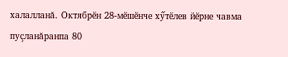халалланă. Октябрӗн 28-мӗшӗнче хӳтӗлев йӗрне чавма пуçланăранпа 80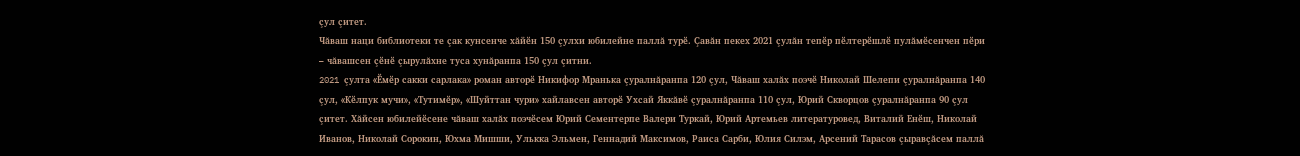çул çитет.
Чăваш наци библиотеки те çак кунсенче хăйӗн 150 çулхи юбилейне паллă турӗ. Çавăн пекех 2021 çулăн тепӗр пӗлтерӗшлӗ пулăмӗсенчен пӗри – чăвашсен çӗнӗ çырулăхне туса хунăранпа 150 çул çитни.
2021 çулта «Ӗмӗр сакки сарлака» роман авторӗ Никифор Мранька çуралнăранпа 120 çул, Чăваш халăх поэчӗ Николай Шелепи çуралнăранпа 140 çул, «Кӗлпук мучи», «Тутимӗр», «Шуйттан чури» хайлавсен авторӗ Ухсай Яккăвӗ çуралнăранпа 110 çул, Юрий Скворцов çуралнăранпа 90 çул çитет. Хăйсен юбилейӗсене чăваш халăх поэчӗсем Юрий Сементерпе Валери Туркай, Юрий Артемьев литературовед, Виталий Енӗш, Николай Иванов, Николай Сорокин, Юхма Мишши, Улькка Эльмен, Геннадий Максимов, Раиса Сарби, Юлия Силэм, Арсений Тарасов çыравçăсем паллă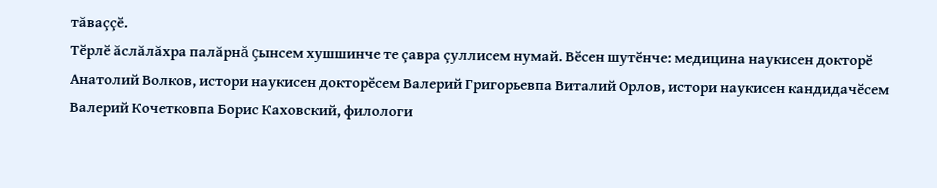тăваççӗ.
Тӗрлӗ ăслăлăхра палăрнă çынсем хушшинче те çавра çуллисем нумай. Вӗсен шутӗнче: медицина наукисен докторӗ Анатолий Волков, истори наукисен докторӗсем Валерий Григорьевпа Виталий Орлов, истори наукисен кандидачӗсем Валерий Кочетковпа Борис Каховский, филологи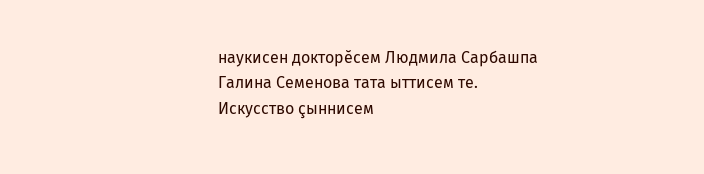наукисен докторӗсем Людмила Сарбашпа Галина Семенова тата ыттисем те.
Искусство çыннисем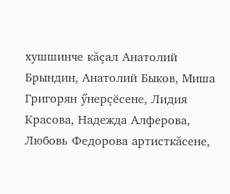хушшинче кăçал Анатолий Брындин, Анатолий Быков, Миша Григорян ӳнерçӗсене, Лидия Красова, Надежда Алферова, Любовь Федорова артисткăсене,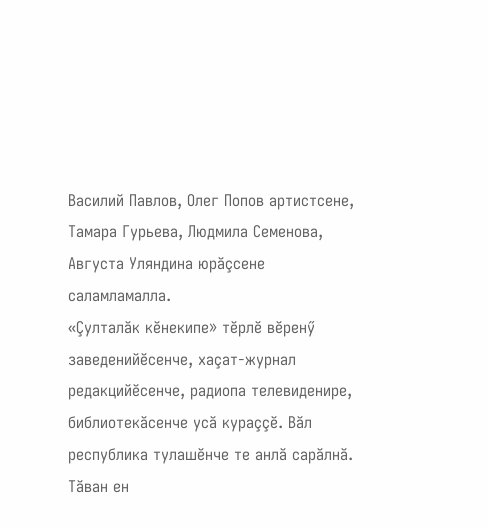Василий Павлов, Олег Попов артистсене, Тамара Гурьева, Людмила Семенова, Августа Уляндина юрăçсене саламламалла.
«Çулталăк кӗнекипе» тӗрлӗ вӗренӳ заведенийӗсенче, хаçат-журнал редакцийӗсенче, радиопа телевиденире, библиотекăсенче усă кураççӗ. Вăл республика тулашӗнче те анлă сарăлнă. Тăван ен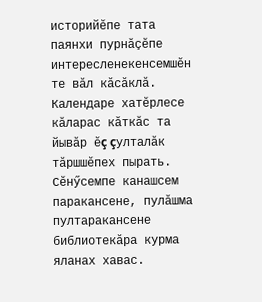историйӗпе тата паянхи пурнăçӗпе интересленекенсемшӗн те вăл кăсăклă.
Календаре хатӗрлесе кăларас кăткăс та йывăр ӗç çулталăк тăршшӗпех пырать. Сӗнӳсемпе канашсем паракансене, пулăшма пултаракансене библиотекăра курма яланах хавас.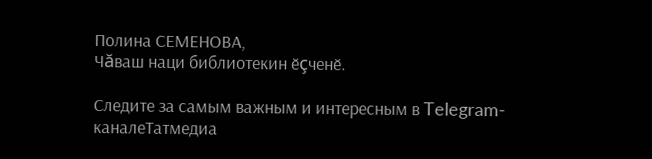Полина СЕМЕНОВА,
Чăваш наци библиотекин ӗçченӗ.

Следите за самым важным и интересным в Telegram-каналеТатмедиа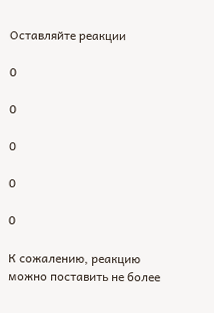Оставляйте реакции

0

0

0

0

0

К сожалению, реакцию можно поставить не более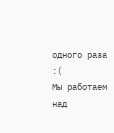одного раза :(
Мы работаем над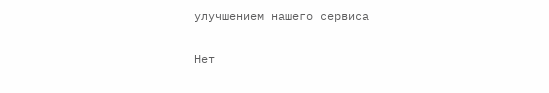улучшением нашего сервиса

Нет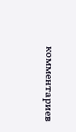комментариев